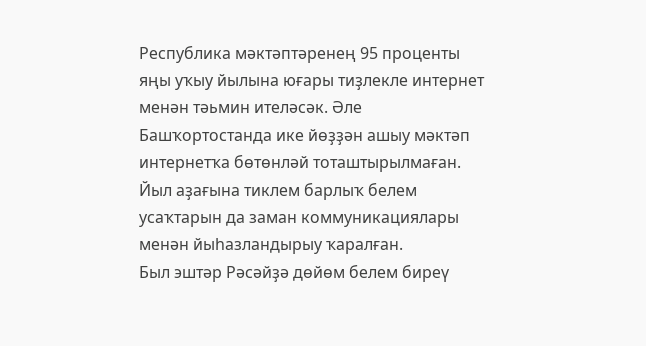Республика мәктәптәренең 95 проценты яңы уҡыу йылына юғары тиҙлекле интернет менән тәьмин ителәсәк. Әле Башҡортостанда ике йөҙҙән ашыу мәктәп интернетҡа бөтөнләй тоташтырылмаған. Йыл аҙағына тиклем барлыҡ белем усаҡтарын да заман коммуникациялары менән йыһазландырыу ҡаралған.
Был эштәр Рәсәйҙә дөйөм белем биреү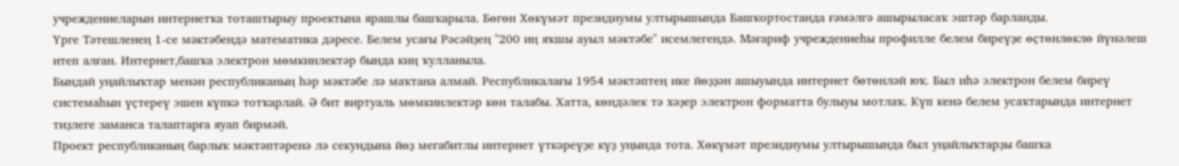учреждениеларын интернетҡа тоташтырыу проектына ярашлы башҡарыла. Бөгөн Хөкүмәт президиумы ултырышында Башҡортостанда ғәмәлгә ашырыласаҡ эштәр барланды.
Үрге Тәтешленең 1-се мәктәбендә математика дәресе. Белем усағы Рәсәйҙең "200 иң яҡшы ауыл мәктәбе" исемлегендә. Мәғариф учреждениеһы профилле белем биреүҙе өҫтөнлөклө йүнәлеш итеп алған. Интернет,башҡа электрон мөмкинлектәр бында киң ҡулланыла.
Бындай уңайлыҡтар менән республиканың һәр мәктәбе лә маҡтана алмай. Республикалағы 1954 мәктәптең ике йөҙҙән ашыуында интернет бөтөнләй юҡ. Был иһә электрон белем биреү системаһын үҫтереү эшен күпкә тотҡарлай. Ә бит виртуаль мөмкинлектәр көн талабы. Хатта, көндәлек тә хәҙер электрон форматта булыуы мотлаҡ. Күп кенә белем усаҡтарында интернет тиҙлеге заманса талаптарға яуап бирмәй.
Проект республиканың барлыҡ мәктәптәренә лә секундына йөҙ мегабитлы интернет үткәреүҙе күҙ уңында тота. Хөкүмәт президиумы ултырышында был уңайлыҡтарҙы башҡа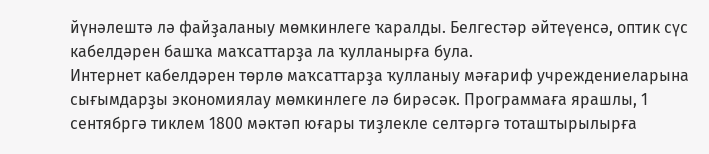йүнәлештә лә файҙаланыу мөмкинлеге ҡаралды. Белгестәр әйтеүенсә, оптик сүс кабелдәрен башҡа маҡсаттарҙа ла ҡулланырға була.
Интернет кабелдәрен төрлө маҡсаттарҙа ҡулланыу мәғариф учреждениеларына сығымдарҙы экономиялау мөмкинлеге лә бирәсәк. Программаға ярашлы, 1 сентябргә тиклем 1800 мәктәп юғары тиҙлекле селтәргә тоташтырылырға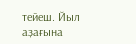тейеш. Йыл аҙағына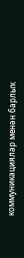коммуникациялар менән барлыҡ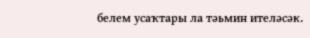белем усаҡтары ла тәьмин ителәсәк.